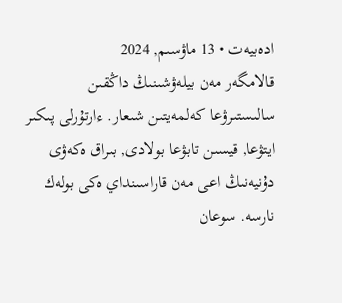ادەبيەت • 13 ماۋسىم, 2024
قالامگەر مەن بيلەۋشىنىڭ داڭقىن سالىستىرۋعا كەلمەيتىن شىعار. ءارتۇرلى پىكىر ايتۋعا, قيسىن تابۋعا بولادى, بىراق ەكەۋى دۇنيەنىڭ اعى مەن قاراسىنداي ەكى بولەك نارسە. سوعان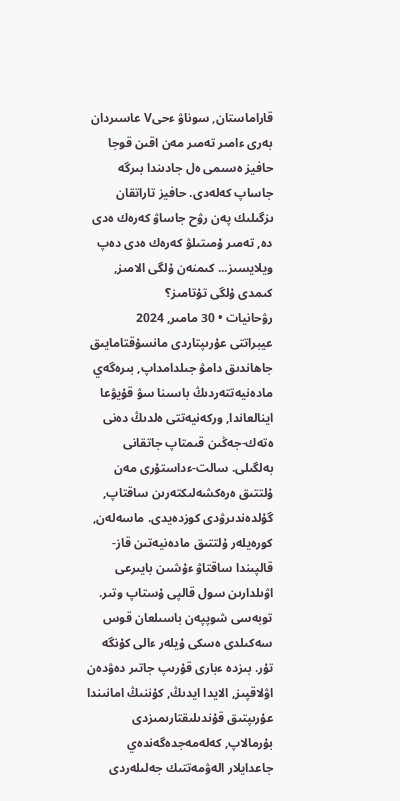قاراماستان, سوناۋ ءحىV عاسىردان بەرى ءامىر تەمىر مەن اقىن قوجا حافيز ەسىمى ەل جادىندا بىرگە جاساپ كەلەدى. حافيز تاراتقان ىزگىلىك پەن رۋح جاساۋ كەرەك ەدى دە, تەمىر ۇمىتىلۋ كەرەك ەدى دەپ ويلايسىز... كىمنەن ۇلگى الامىز, كىمدى ۇلگى تۇتامىز؟
رۋحانيات • 30 مامىر, 2024
عيبراتتى عۇرىپتاردى مانسۇقتامايىق
جاھاندىق دامۋ جىلدامداپ, بىرەگەي مادەنيەتتەردىڭ باسىنا سۋ قۇيۋعا اينالعاندا, وركەنيەتتى ەلدىڭ دەنى ەتەك-جەڭىن قىمتاپ جاتقانى بەلگىلى. سالت-ءداستۇرى مەن ۇلتتىق ەرەكشەلىكتەرىن ساقتاپ, گۇلدەندىرۋدى كوزدەيدى. ماسەلەن, كورەيلەر ۇلتتىق مادەنيەتىن قاز-قالپىندا ساقتاۋ ءۇشىن بايىرعى اۋىلدارىن سول قالپى ۇستاپ وتىر. توبەسى شوپپەن باسىلعان قوس سەكىلدى ەسكى ۇيلەر ءالى كۇنگە تۇر. بىزدە ءبارى قۇرىپ جاتىر دەۋدەن اۋلاقپىز, الايدا ايدىڭ, كۇننىڭ امانىندا عۇرىپتىق قۇندىلىقتارىمىزدى بۇرمالاپ, كەلەمەجدەگەندەي جاعدايلار الەۋمەتتىك جەلىلەردى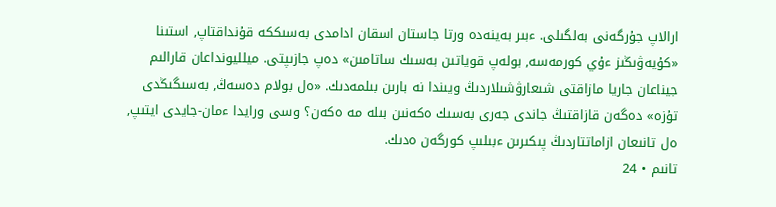ارالاپ جۇرگەنى بەلگىلى. ءبىر بەينەدە ورتا جاستان اسقان ادامدى بەسىككە قۇنداقتاپ, استىنا «كۇيەۋىڭىز ءۇي كورمەسە, بولەپ قوياتىن بەسىك ساتامىن» دەپ جازىپتى. ميلليونداعان قارالىم جيناعان جاريا مازاقتى شىعارۋشىلاردىڭ ويىندا نە بارىن بىلمەدىك. «ەل بولام دەسەڭ, بەسىگىڭدى تۇزە» دەگەن قازاقتىڭ جاندى جەرى بەسىك ەكەنىن بىلە مە ەكەن؟ وسى ورايدا ءمان-جايدى ايتىپ, ەل تانىعان ازاماتتاردىڭ پىكىرىن ءبىلىپ كورگەن ەدىك.
تانىم • 24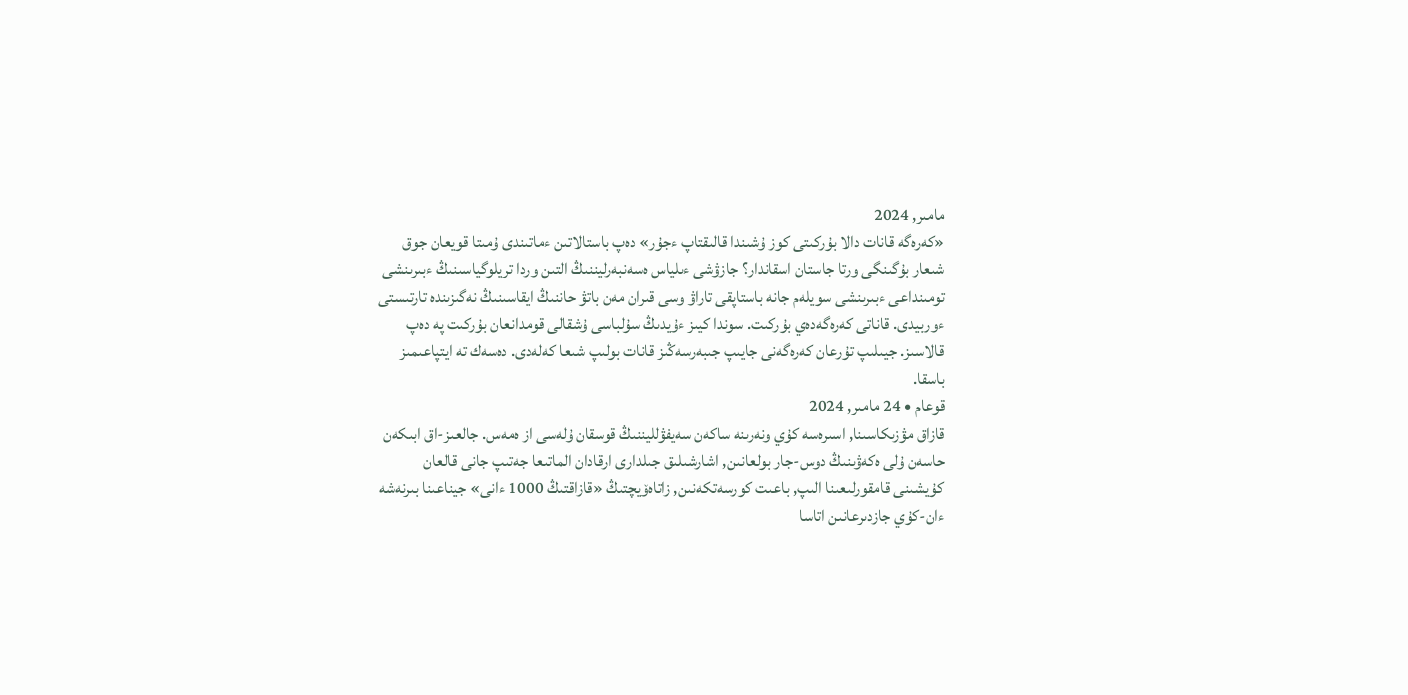مامىر, 2024
«كەرەگە قانات دالا بۇركىتى كوز ۇشىندا قالىقتاپ ءجۇر» دەپ باستالاتىن ءماتىندى ۇمىتا قويعان جوق شىعار بۇگىنگى ورتا جاستان اسقاندار؟ جازۋشى ءىلياس ەسەنبەرليننىڭ التىن وردا تريلوگياسىنىڭ ءبىرىنشى تومىنداعى ءبىرىنشى سويلەم جانە باستاپقى تاراۋ وسى قىران مەن باتۋ حاننىڭ ايقاسىنىڭ نەگىزىندە تارتىستى ءوربيدى. قاناتى كەرەگەدەي بۇركىت. سوندا كيىز ءۇيدىڭ سۇلباسى ۇشقالى قومدانعان بۇركىت پە دەپ قالاسىز. جيىلىپ تۇرعان كەرەگەنى جايىپ جىبەرسەڭىز قانات بولىپ شىعا كەلەدى. دەسەك تە ايتپاعىمىز باسقا.
قوعام • 24 مامىر, 2024
قازاق مۋزىكاسىنا, اسىرەسە كۇي ونەرىنە ساكەن سەيفۋلليننىڭ قوسقان ۇلەسى از ەمەس. جالعىز-اق ابىكەن حاسەن ۇلى ەكەۋىنىڭ دوس-جار بولعانىن, اشارشىلىق جىلدارى ارقادان الماتىعا جەتىپ جانى قالعان كۇيشىنى قامقورلىعىنا الىپ, باعىت كورسەتكەنىن, زاتاەۆيچتىڭ «قازاقتىڭ 1000 ءانى» جيناعىنا بىرنەشە ءان-كۇي جازدىرعانىن اتاسا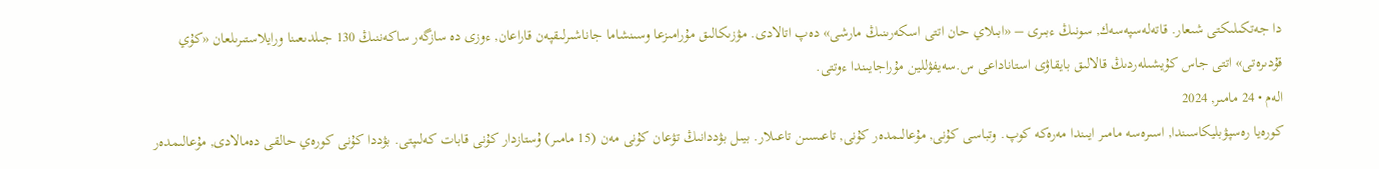دا جەتكىلىكتى شىعار. قاتەلەسپەسەك, سونىڭ ءبىرى – «ابىلاي حان اتتى اسكەرىنىڭ مارشى» دەپ اتالادى. مۋزىكالىق مۇرامىزعا وسىنشاما جاناشىرلىقپەن قاراعان, ءوزى دە سازگەر ساكەننىڭ 130 جىلدىعىنا ورايلاستىرىلعان «كۇي قۇدىرەتى» اتتى جاس كۇيشىلەردىڭ قالالىق بايقاۋى استاناداعى س.سەيفۋللين مۇراجايىندا ءوتتى.
الەم • 24 مامىر, 2024
كورەيا رەسپۋبليكاسىندا, اسىرەسە مامىر ايىندا مەرەكە كوپ. وتباسى كۇنى, مۇعالىمدەر كۇنى, تاعىسىن تاعىلار. بيىل بۋددانىڭ تۋعان كۇنى مەن (15 مامىر) ۇستازدار كۇنى قابات كەلىپتى. بۋددا كۇنى كورەي حالقى دەمالادى, مۇعالىمدەر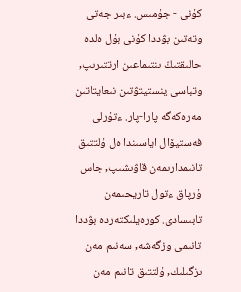كۇنى - جۇمىس. ءبىر جەتى وتەتىن بۋددا كۇنى بۇل ەلدە حالىقتىڭ ىنتىماعىن ارتتىرىپ, وتباسى ينستيتۋتىن نىعايتاتىن مەرەكەگە پارا-پار. ءتۇرلى فەستيۆال اياسىندا ەل ۇلتتىق تانىمدارىمەن قاۋىشىپ, جاس ۇرپاق ءتول تاريحىمەن تابىسادى. كورەيلىكتەردە بۋددا تانىمى وزگەشە, سەنىم مەن ىزگىلىك, ۇلتتىق تانىم مەن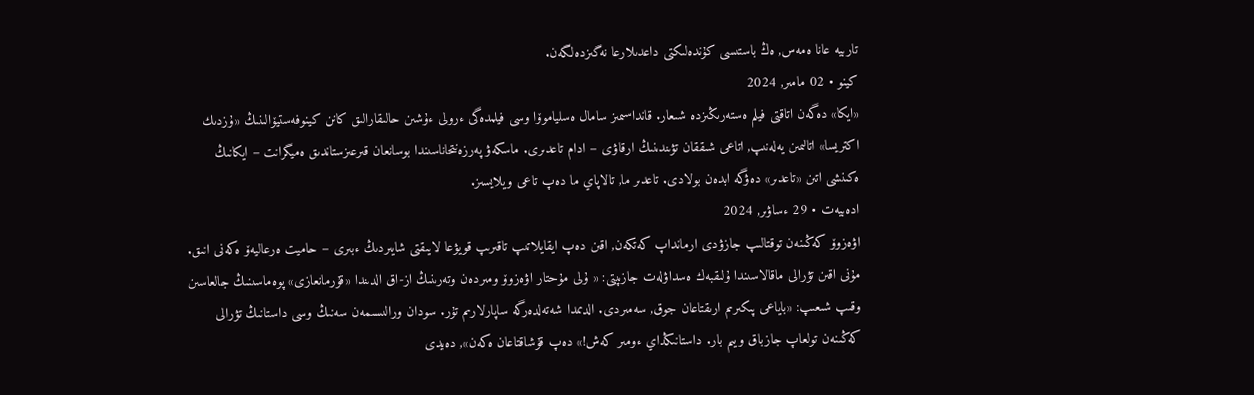تاربيە عانا ەمەس, ەڭ باستىسى كۇندەلىكتى داعدىلارعا نەگىزدەلگەن.
كينو • 02 مامىر, 2024
«ايكا» دەگەن اتاقتى فيلم ەستەرىڭىزدە شىعار. قانداسىمىز سامال ەسلياموۆا وسى فيلمدەگى ءرولى ءۇشىن حالىقارالىق كانن كينوفەستيۆالىنىڭ «ۇزدىك اكتريسا» اتالىمىن يەلەنىپ, اتاعى شىققان تۋىندىنىڭ ارقاۋى – ادام تاعدىرى. ماسكەۋ پەرزەنتحاناسىندا بوسانعان قىرعىزستاندىق ەميگرانت – ايكانىڭ ەكىنشى اتىن «تاعدىر» دەۋگە ابدەن بولادى. تاعدىر ما, تالاپاي ما دەپ تاعى ويلايسىز.
ادەبيەت • 29 ءساۋىر, 2024
اۋەزوۆ كەڭىنەن توقتالىپ جازۋدى ارمانداپ كەتكەن, اقىن دەپ ايقايلاتىپ تاقىرىپ قويۋعا لايىقتى شايىردىڭ ءبىرى – حاميت ەرعاليەۆ ەكەنى انىق. مۇنى اقىن تۋرالى ماقالاسىندا ۇلىقبەك ەسداۋلەت جازىپتى: « ۇلى مۇحتار اۋەزوۆ ومىردەن وتەرىنىڭ از-اق الدىندا «قۇرمانعازى» پوەماسىنىڭ جالعاسىن وقىپ شىعىپ: «باياعى پىكىرىم ارىقتاعان جوق, سەمىردى. الدىمدا شەتەلدەرگە ساپارلارىم تۇر. سودان ورالىسىمەن سەنىڭ وسى داستانىڭ تۋرالى كەڭىنەن تولعاپ جازباق ويىم بار. داستانىڭداي ءومىر كەش!» دەپ قۇشاقتاعان ەكەن», دەيدى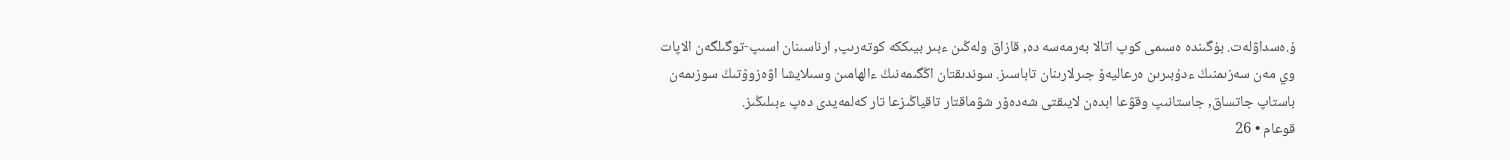ۇ.ەسداۋلەت. بۇگىندە ەسىمى كوپ اتالا بەرمەسە دە, قازاق ولەڭىن ءبىر بيىككە كوتەرىپ, ارناسىنان اسىپ-توگىلگەن الاپات وي مەن سەزىمنىڭ ءدۇبىرىن ەرعاليەۆ جىرلارىنان تاباسىز. سوندىقتان اڭگىمەنىڭ ءالھامىن وسىلايشا اۋەزوۆتىڭ سوزىمەن باستاپ جاتساق, جاستانىپ وقۋعا ابدەن لايىقتى شەدەۆر شۋماقتار تاقياڭىزعا تار كەلمەيدى دەپ ءبىلىڭىز.
قوعام • 26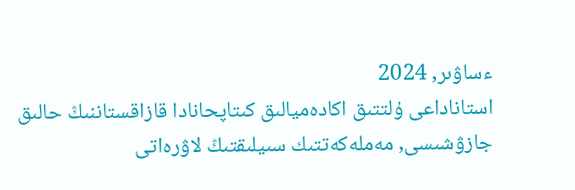ءساۋىر, 2024
استاناداعى ۇلتتىق اكادەميالىق كىتاپحانادا قازاقستاننىڭ حالىق جازۋشىسى, مەملەكەتتىك سىيلىقتىڭ لاۋرەاتى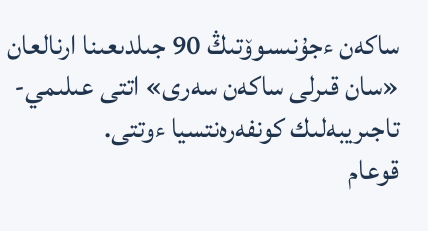ساكەن ءجۇنىسوۆتىڭ 90 جىلدىعىنا ارنالعان «سان قىرلى ساكەن سەرى» اتتى عىلىمي-تاجىريبەلىك كونفەرەنتسيا ءوتتى.
قوعام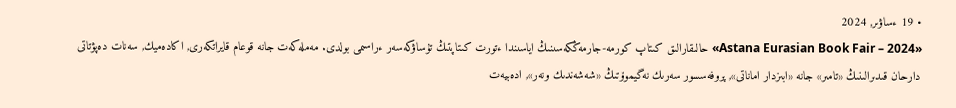• 19 ءساۋىر, 2024
«Astana Eurasian Book Fair – 2024» حالىقارالىق كىتاپ كورمە-جارمەڭكەسىنىڭ اياسىندا ءتورت كىتاپتىڭ تۇساۋكەسەر ءراسىمى بولدى. مەملەكەت جانە قوعام قايراتكەرى, اكادەميك, سەنات دەپۋتاتى دارحان قىدىرالىنىڭ «تامىر» جانە «ابىزدار اماناتى», پروفەسسور سەرىك نەگيموۆتىڭ «شەشەندىك ونەر», ادەبيەت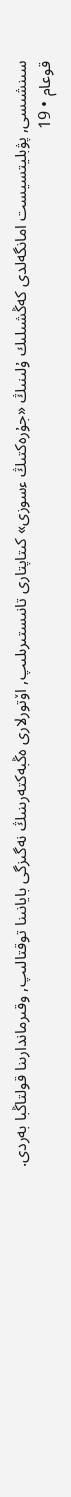سىنشىسى, پۋبليتسيست امانگەلدى كەڭشىلىك ۇلىنىڭ «جۇرەكتىڭ ءسوزى» كىتاپتارى تانىستىرىلىپ, اۆتورلارى ەڭبەكتەرىنىڭ نەگىزگى بايانىنا توقتالىپ, وقىرماندارىنا قولتاڭبا بەردى.
قوعام • 19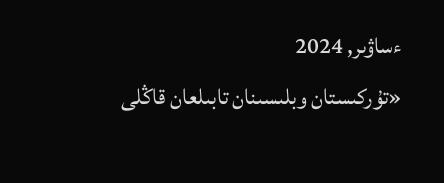ءساۋىر, 2024
«تۇركىستان وبلىسىنان تابىلعان قاڭلى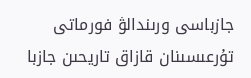جازباسى ورىندالۋ فورماتى تۇرعىسىنان قازاق تاريحىن جازبا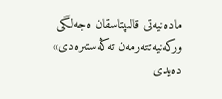مادەنيەتى قالىپتاسقان ەجەلگى وركەنيەتتەرمەن تەڭەستىرەدى» دەيدى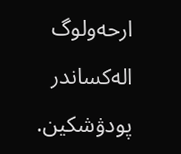ارحەولوگ الەكساندر پودۋشكين.